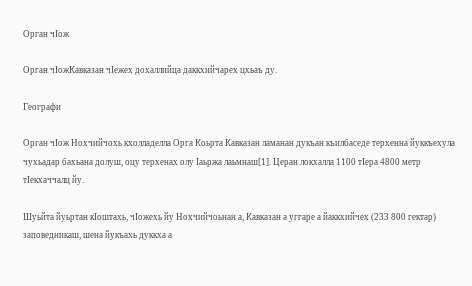Орган чІож

Орган чІожКавказан чІежех дохаллийца даккхийчарех цхьаъ ду.

Географи

Орган чІож Нохчийчохь кхолладелла Орга Коьрта Кавказан ламанан дукъан къилбаседе терхенна йуккъехула чухьадар бахьана долуш, оцу терхенах олу Іаьржа лаьмнаш[1]. Церан локхалла 1100 тІера 4800 метр тІекхаччалц йу.

Шуьйта йуьртан кӀоштахь, чІожехь йу Нохчийчоьнан а, Кавказан а уггаре а йаккхийчех (233 800 гектар) заповедникаш, шена йукъахь дуккха а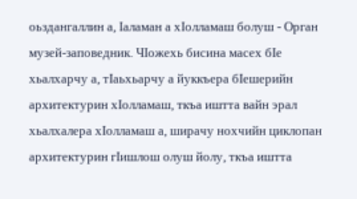оьздангаллин а, Ӏаламан а хӀолламаш болуш - Орган музей-заповедник. ЧІожехь бисина масех бӀе хьалхарчу а, тӀаьхьарчу а йуккъера бӀешерийн архитектурин хӀолламаш, ткъа иштта вайн эрал хьалхалера хӀолламаш а, ширачу нохчийн циклопан архитектурин гӀишлош олуш йолу, ткъа иштта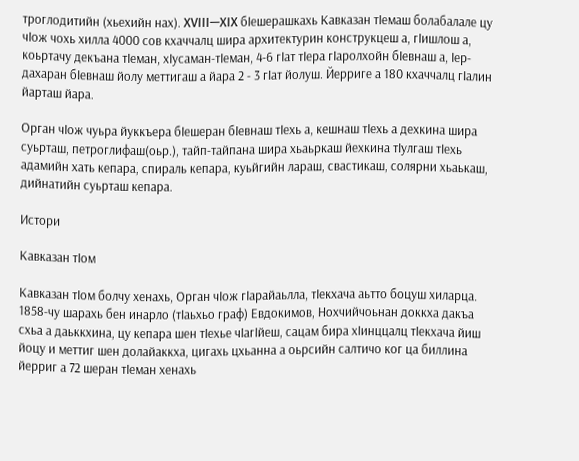троглодитийн (хьехийн нах). XVIII—XIX бӀешерашкахь Кавказан тӀемаш болабалале цу чӀож чохь хилла 4000 сов кхаччалц шира архитектурин конструкцеш а, гӀишлош а, коьртачу декъана тӀеман, хІусаман-тӀеман, 4-6 гӀат тӀера гӀаролхойн бӀевнаш а, Ӏер-дахаран бӀевнаш йолу меттигаш а йара 2 - 3 гІат йолуш. Йерриге а 180 кхаччалц гӀалин йарташ йара.

Орган чІож чуьра йуккъера бІешеран бІевнаш тІехь а, кешнаш тІехь а дехкина шира суьрташ, петроглифаш(оьр.), тайп-тайпана шира хьаьркаш йехкина тІулгаш тІехь адамийн хать кепара, спираль кепара, куьйгийн лараш, свастикаш, солярни хьаькаш, дийнатийн суьрташ кепара.

Истори

Кавказан тІом

Кавказан тӀом болчу хенахь, Орган чӀож гӀарайаьлла, тӀекхача аьтто боцуш хиларца. 1858-чу шарахь бен инарло (тӀаьхьо граф) Евдокимов, Нохчийчоьнан доккха дакъа схьа а даьккхина, цу кепара шен тІехье чӀагӀйеш, сацам бира хӀинццалц тӀекхача йиш йоцу и меттиг шен долайаккха, цигахь цхьанна а оьрсийн салтичо ког ца биллина йерриг а 72 шеран тӀеман хенахь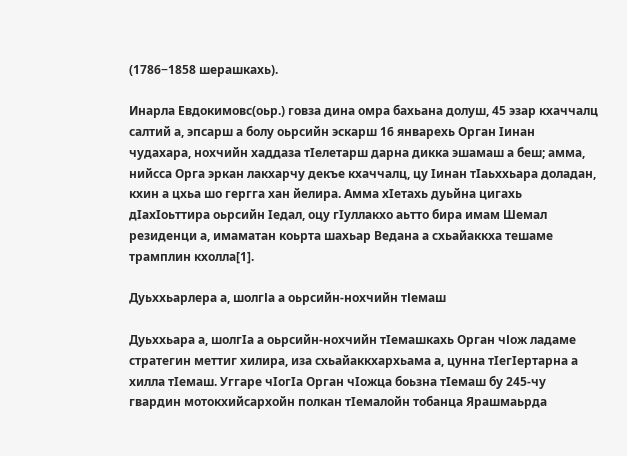(1786−1858 шерашкахь).

Инарла Евдокимовс(оьр.) говза дина омра бахьана долуш, 45 эзар кхаччалц салтий а, эпсарш а болу оьрсийн эскарш 16 январехь Орган Ӏинан чудахара, нохчийн хаддаза тӀелетарш дарна дикка эшамаш а беш; амма, нийсса Орга эркан лакхарчу декъе кхаччалц, цу Ӏинан тӀаьххьара доладан, кхин а цхьа шо гергга хан йелира. Амма хӀетахь дуьйна цигахь дӀахӀоьттира оьрсийн Ӏедал, оцу гӀуллакхо аьтто бира имам Шемал резиденци а, имаматан коьрта шахьар Ведана а схьайаккха тешаме трамплин кхолла[1].

Дуьххьарлера а, шолгІа а оьрсийн-нохчийн тІемаш

Дуьххьара а, шолгӀа а оьрсийн-нохчийн тӀемашкахь Орган чІож ладаме стратегин меттиг хилира, иза схьайаккхархьама а, цунна тӀегӀертарна а хилла тӀемаш. Уггаре чӀогӀа Орган чӀожца боьзна тӀемаш бу 245-чу гвардин мотокхийсархойн полкан тӀемалойн тобанца Ярашмаьрда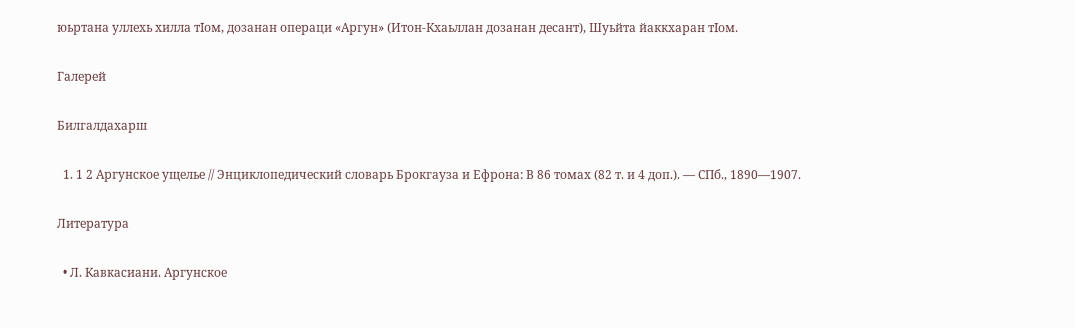юьртана уллехь хилла тӀом, дозанан операци «Аргун» (Итон-Кхаьллан дозанан десант), Шуьйта йаккхаран тӀом.

Галерей

Билгалдахарш

  1. 1 2 Аргунское ущелье // Энциклопедический словарь Брокгауза и Ефрона: В 86 томах (82 т. и 4 доп.). — СПб., 1890—1907.

Литература

  • Л. Кавкасиани. Аргунское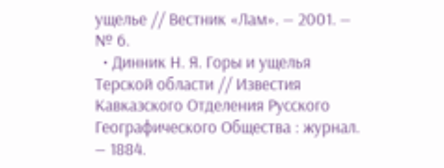ущелье // Вестник «Лам». — 2001. — № 6.
  • Динник Н. Я. Горы и ущелья Терской области // Известия Кавказского Отделения Русского Географического Общества : журнал. — 1884.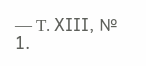— Т. XIII, № 1.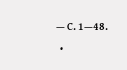— С. 1—48.
  •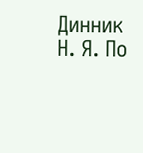Динник Н. Я. По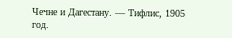Чечне и Дагестану. — Тифлис, 1905 год.